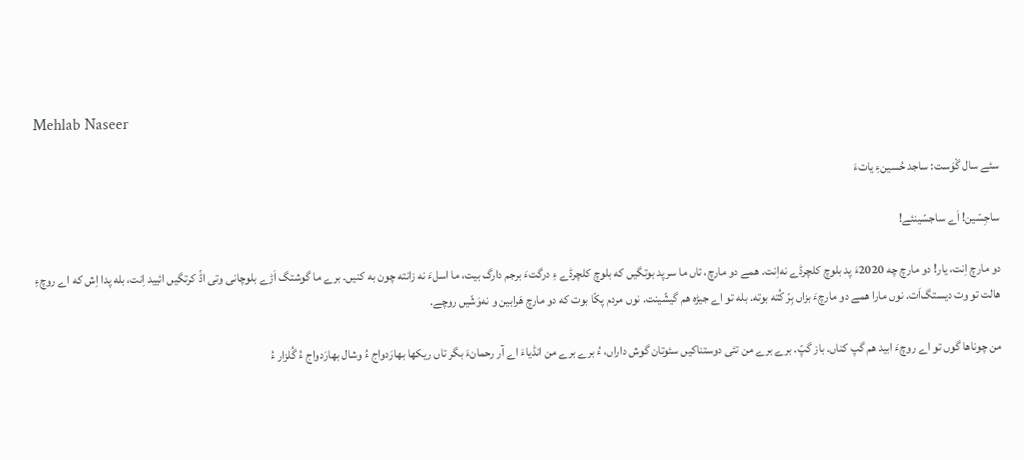Mehlab Naseer

سئے سال گْوَست: ساجد حُسینءِ یاتءَ

ساجِسّین! اَے ساجسّینئے!

دو مارچ اِنت، یار! دو مارچ چه 2020ءَ پد بلوچ کلچرڈے نه‌اِنت. همے دو مارچ، تاں ما سرپد بوتگیں که بلوچ کلچرڈے ءِ درگتءَ برجم دارگ بیت، ما اسلءَ نه زانته چون به کنیں. برے ما گوشتگ اَڑے بلوچانی وتی اڈّ کرتگیں ائیید اِنت، بله پدا اِش که اے روچءِ هالت تو وت دیستگ‌اَت. نوں مارا همے دو مارچءَ بزاں بِرّ کُته بوته. بله تو اے جیڑه هم گیشّینت. نوں مردم پکّا بوت که دو مارچ هَرابین و نه‌وَشّیں روچے.

من چوناها گوں تو اے روچءَ ابید هم گپ کناں. باز گپّ. برے برے من تئی دوستناکیں سئوتان گوش داراں، ءُ برے برے من انڈیاءَ اے آر رحمانءَ بگر تاں ریکها بهارَدواج ءُ وشال بهارَدواج ءُ گُلزار ءُ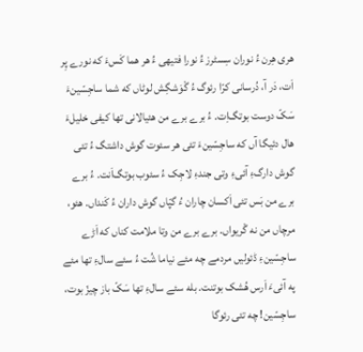هری هِرن ءُ نوران سِسٹرز ءُ نورا فتیهی ءُ هر هما کَسءَ که نورے پِر اَت، دَر آ، دُرسانی کرّا رئوگ ءُ گْوَشگِش لوٹاں که شما ساجِسّینءَ سَکّ دوست بوتگ‌اِت. ءُ برے برے من هئیالانی تها کیفی خلیلءَ هال دئیگا آں که ساجِسّینءَ تئی هر سئوت گوش داشتگ ءُ تئی گوش دارگءِ آئیءِ وتی جندءِ لاجِک ءُ سئوب بوتگ‌اَنت. ءُ برے برے من بَس تئی اَکسان چاران ءُ گپّاں گوش داران ءُ کَنداں. هئو، مرچاں من نه گْریواں. برے برے من وتا ملامت کناں که اَڑے ساجِسّینءِ ڈئولیں مردمے چه مئے نیاما شُت ءُ سئے سالءِ تها مئے په آئیءَ اَرس هُشک بوتنت. بله سئے سالءِ تها سَکّ باز چیزّ بوت، ساجِسّین! چه تئی رئوگا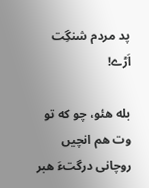پد مردم شنگِت اَڑے!

بله هئو، چو که تو وت هم انچیں روچانی درگتءَ هبر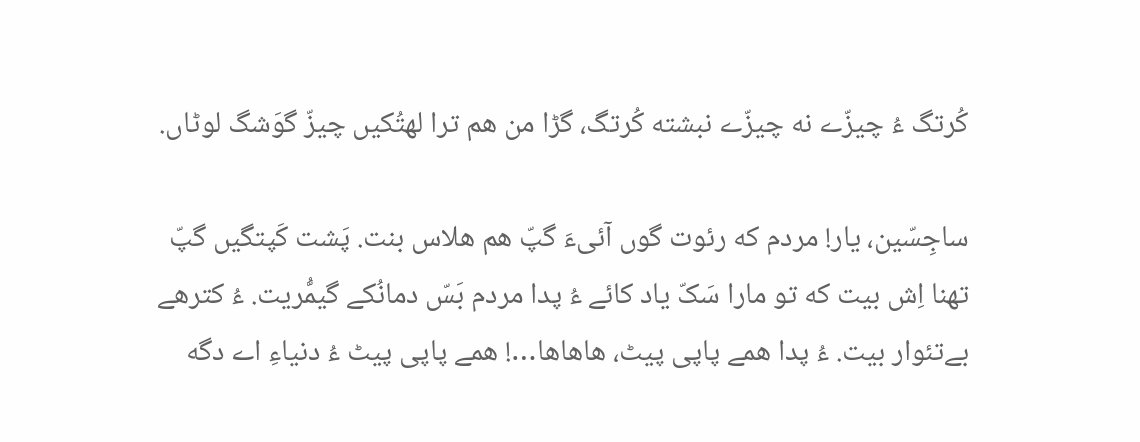کُرتگ ءُ چیزّے نه چیزّے نبشته کُرتگ، گڑا من هم ترا لهتُکیں چیزّ گوَشگ لوٹاں.

ساجِسّین، یار! مردم که رئوت گوں آئیءَ گپّ هم هلاس بنت. پَشت کَپتگیں گپّ تهنا اِش بیت که تو مارا سَکّ یاد کائے ءُ پدا مردم بَسّ دمانُکے گیمُّریت. ءُ کترهے بےتئوار بیت. ءُ پدا همے پاپی پیٹ، هاهاها…! همے پاپی پیٹ ءُ دنیاءِ اے دگه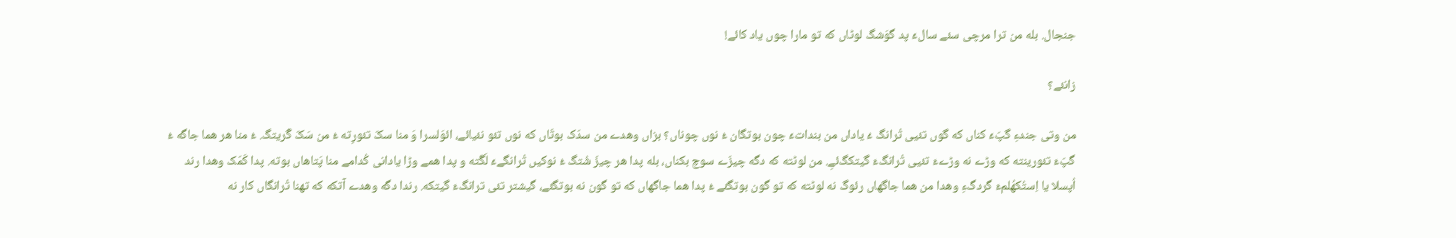جنجال. بله من ترا مرچی سئے سالءَ پد گوَشگ لوٹاں که تو مارا چوں یاد کائے!

زانئے؟

من وتی جندءِ گپّءَ کناں که گوں تئیی تْرانگ ءُ یاداں من بنداتءَ چون بوتگان ءُ نوں چوناں؟ بزاں وهدے من سدّک بوتّاں که نوں تئو نئیائے، ائوَلسرا وَ منا سکّ تئورِته ءُ من سَکّ گْریتگ. ءُ منا هر هما جاگه ءُ گپّءَ تئورینته که وڑے نه وڑےءَ تئیی تْرانگءَ گیتکگ‌ئےِ. من لوٹته که دگه چیزّے سوچ بکناں، بله پدا هر چیزّ شُتگ ءُ نوکیں تْرانگےءَ لَگّته و پدا همے وڑا یادانی کُدامے منا پَتاهاں بوته. پدا کَمّک وهدا رند اُپسلا یا اِستُکهُلمءَ گردگءِ وهدا من هما جاگهاں رئوگ نه لوٹته که تو گون بوتگئے ءُ پدا هما جاگهاں که تو گون نه بوتگئے، گیشتر تئی ترانگءَ گیتکه. رندا دگه وهدے آتکه که تهنا تْرانگاں کار نه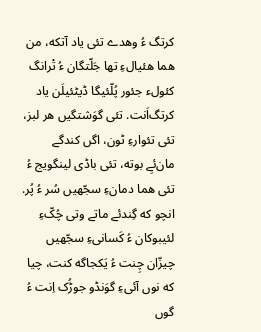کرتگ ءُ وهدے تئی یاد آتکه، من هما هئیالءِ تها جَلّتگان ءُ تْرانگ کئولء جئور پُلّئیگا ڈیٹئیلَن یاد کرتگ‌اَنت. تئی گوَشتگیں هر لبز، تئی تئوارءِ ٹون، اگں کندگے مان‌ئےِ بوته، تئی باڈی لینگویج ءُ تئی هما دمانءِ سجّهیں سُر ءُ پُر. انچو که گِندئے ماتے وتی چُکّءِ لئیبوکان ءُ کَسانیءِ سجّهیں چیزّان چِنت ءُ یَکجاگه کنت، چیا که نوں آئیءِ گوَنڈو جوڑُک اِنت ءُ گوں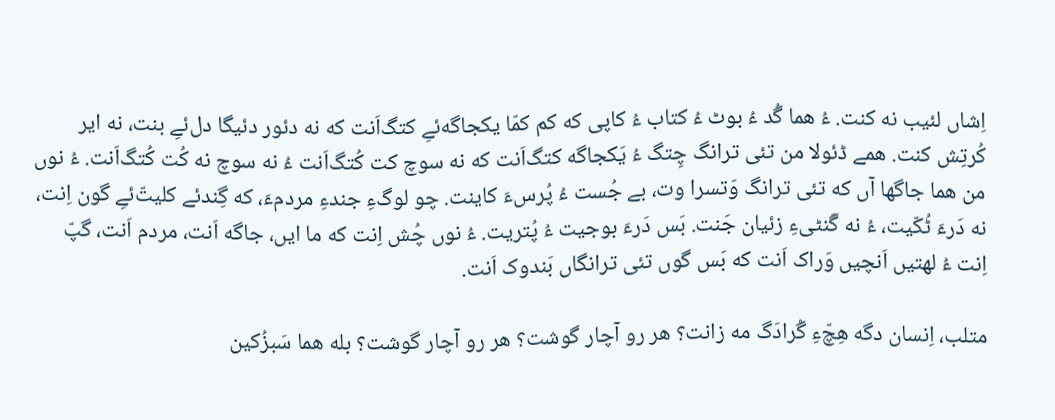اِشاں لئیب نه کنت. ءُ هما گُد ءُ بوٹ ءُ کتاب ءُ کاپی که کم کمّا یکجاگه‌ئےِ کتگ‌اَنت که نه دئور دئیگا دل‌ئےِ بنت، نه ایر کُرتِش کنت. همے ڈئولا من تئی ترانگ چِتگ ءُ یَکجاگه کتگ‌اَنت که نه سوچ کت کُتگ‌اَنت ءُ نه سوچ نه کُت کُتگ‌اَنت. ءُ نوں من هما جاگها آں که تئی ترانگ وَتسرا وت، بے جُست ءُ پُرسءَ کاینت. چو لوگءِ جندءِ مردمءَ، که گِندئے کلیتّ‌ئےِ گون اِنت، نه دَرءَ ٹُکّیت، ءُ نه گَنٹیءِ زئیان جَنت. بَس دَرءَ بوجیت ءُ پُتریت. ءُ نوں چُش اِنت که ما ایں، جاگه اَنت، مردم اَنت، گپّ اِنت ءُ لهتیں اَنچیں وَراک اَنت که بَس گوں تئی ترانگاں بَندوک اَنت.

متلب، اِنسان دگه هِچّءِ گْرادَگ مه زانت؟ هر رو آچار گوشت؟ هر رو آچار گوشت؟ بله هما سَبزُکین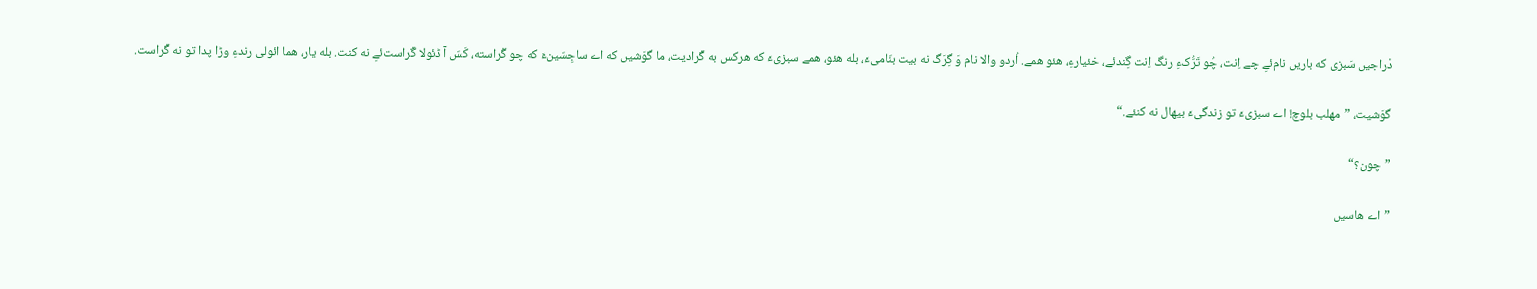دْراجیں سَبزی که باریں نام‌ئےِ چے اِنت، چُو تَرُّکءِ رنگ اِنت گِندئے، خئیارءِ، هئو همے. اُردو والا نام وَ گِرَگ نه بیت بنّامیءَ، بله هئو، همے سبزیءَ که هرکس به گْرادیت، ما گوَشیں که اے ساجِسّینءَ که چو گْراسته، کَسّ آ ڈئولا گْراست‌ئےِ نه کنت. بله یار، هما ائولی رندءِ وڑا پدا تو نه گْراست.

گوَشیت، ”مهلب بلوچ! اے سبزیءَ تو زندگیءَ بیهال نه کنئے.“

”چون؟“

”اے هاسیں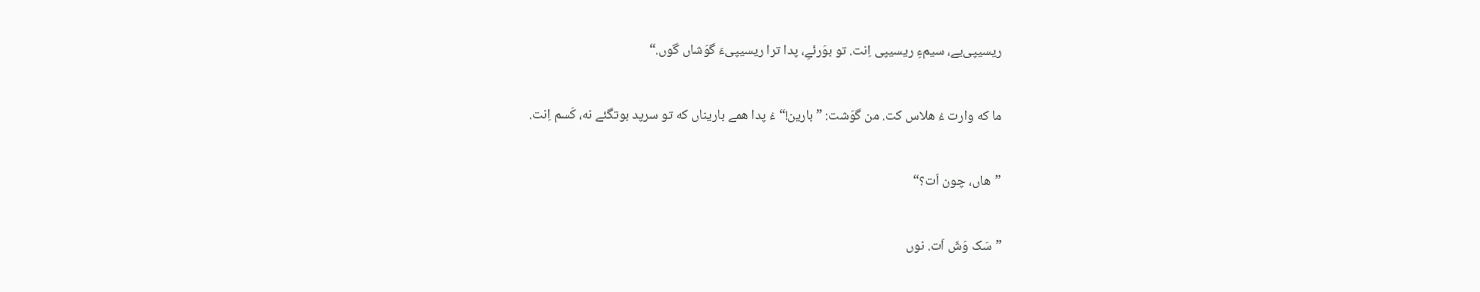ریسیپی‌یے، سیمءِ ریسیپی اِنت. تو بوَرئےِ، پدا ترا ریسیپیءَ گوَشاں گوں.“

ما که وارت ءُ هلاس کت. من گوَشت: ”بارین!“ ءُ پدا همے باریناں که تو سرپد بوتگئے نه، کَسم اِنت.

”هاں، چون اَت؟“

”سَک وَشّ اَت. نوں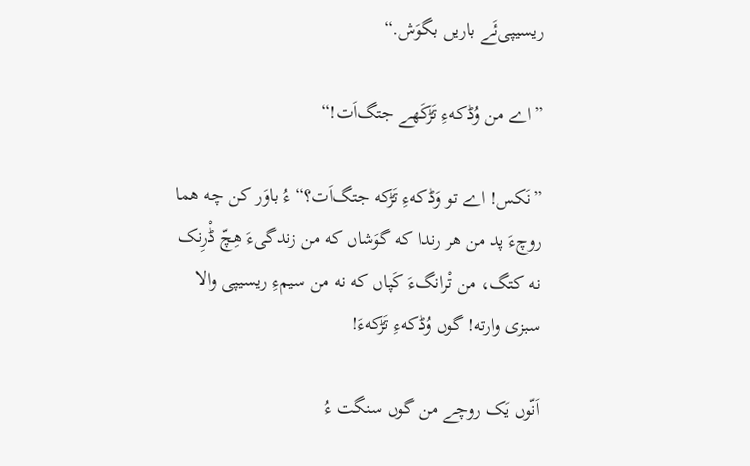ریسیپی‌ئَے باریں بگوَش.“

”اے من وُڈکهءِ تَڑکَهے جتگ‌اَت!“

”نَکس! اے تو وَڈکهءِ تَڑکه جتگ‌اَت؟“ ءُ باوَر کن چه هما روچءَ پد من هر رندا که گوَشاں که من زندگیءَ هِچّ ڈْرِنک نه کتگ، من تْرانگءَ کَپاں که نه من سیمءِ ریسیپی والا سبزی وارته! گوں وُڈکهءِ تَڑکهءَ!

اَنّوں یَک روچے من گوں سنگت ءُ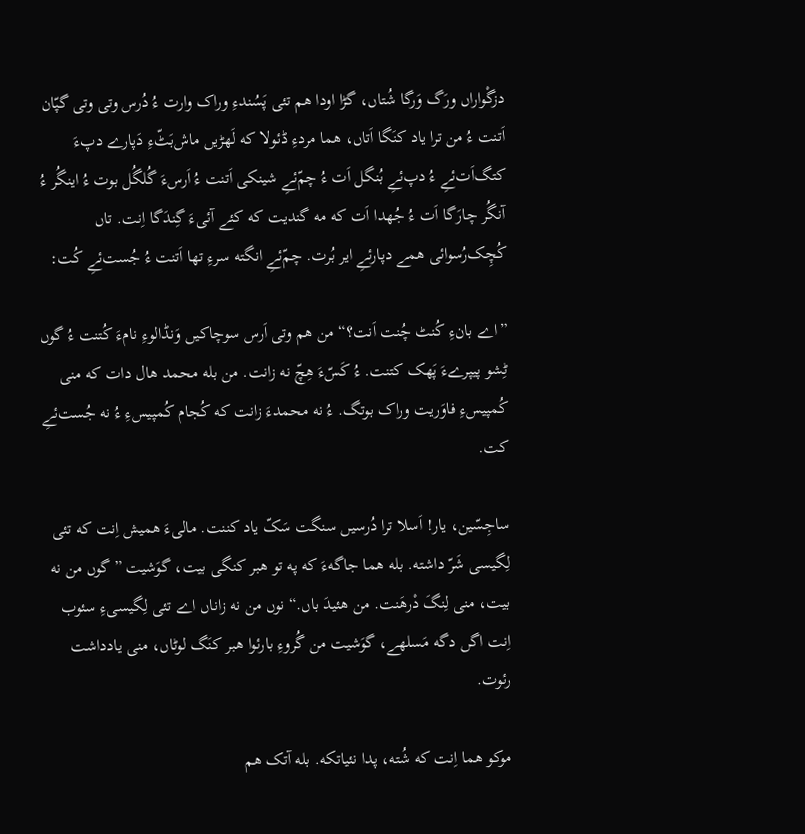دزگْواراں ورَگ وَرگا شُتاں، گڑا اودا هم تئی پَسُندءِ وراک وارت ءُ دُرس وتی وتی گپّان اَتنت ءُ من ترا یاد کنَگا اَتاں، هما مردءِ ڈئولا که لَهڑیں ماش‌بَٹّءِ دَپارے دپءَ کتگ‌اَت‌ئےِ ءُ دپ‌ئےِ بُنگل اَت ءُ چمّ‌ئےِ شینکی اَتنت ءُ اَرسءَ گُلگُل بوت ءُ اینگُر ءُ آنگُر چارَگا اَت ءُ جُهدا اَت که مه گندیت که کئے آئیءَ گِندَگا اِنت. تاں کُچِک‌رُسوائی همے دپارئےِ ایر بُرت. چمّ‌ئےِ انگته سرءِ تها اَتنت ءُ جُست‌ئےِ کُت:

”اے بانءِ کُنٹ چُنت اَنت؟“ من هم وتی اَرس سوچاکیں وَنڈالوءِ نامءَ کُتنت ءُ گوں ٹِشو پیپرےءَ پَهک کتنت. ءُ کَسّءَ هِچّ نه زانت. من بله محمد هال دات که منی کُمپیسءِ فاوَریت وراک بوتگ. ءُ نه محمدءَ زانت که کُجام کُمپیسءِ ءُ نه جُست‌ئےِ کت.

ساجِسّین، یار! اَسلا ترا دُرسیں سنگت سَکّ یاد کننت. مالیءَ همیش اِنت که تئی لِگیسی شَرّ داشته. بله هما جاگهءَ که په تو هبر کنگی بیت، گوَشیت ”گوں من نه بیت، منی لِنگَ دْرهَنت. من هئیدَ باں.“ نوں من نه زاناں اے تئی لِگیسیءِ سئوب اِنت اگں دگه مَسلهے، گوَشیت من گُروءِ بارئوا هبر کنَگ لوٹاں، منی یادداشت رئوت.

موکو هما اِنت که شُته، پدا نئیاتکه. بله آتک هم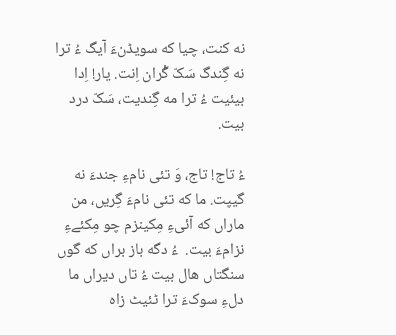نه کنت، چیا که سویڈنءَ آیگ ءُ ترا نه گِندگ سَکّ گْران اِنت. یار! اِدا بیئیت ءُ ترا مه گِندیت، سَکّ درد بیت.

ءُ تاج! تاج، وَ تئی نامءِ جندءَ نه گیپت. ما که تئی نامءَ گِریں، من ماراں که آئیءِ مِکینزم چو مِکئےءِ نزامءَ بیت.  ءُ دگه باز براں که گوں سنگتاں هال بیت ءُ تاں دیراں ما دلءِ سوکءَ ترا ٹئیٹ زاه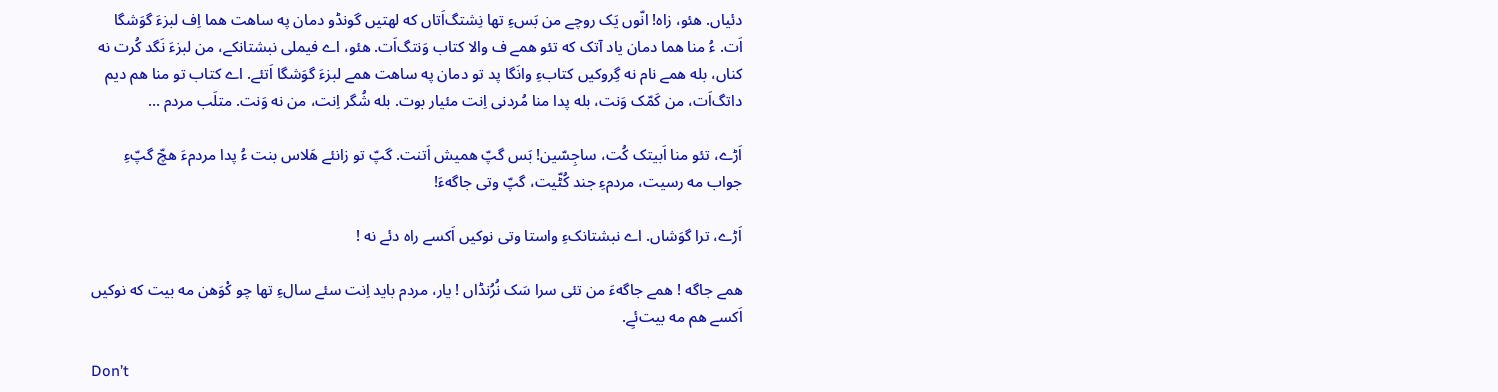دئیاں. هئو، زاه! انّوں یَک روچے من بَسءِ تها نِشتگ‌اَتاں که لهتیں گونڈو دمان په ساهت هما اِف لبزءَ گوَشگا اَت. ءُ منا هما دمان یاد آتک که تئو همے ف والا کتاب وَنتگ‌اَت. هئو، اے فیملی نبشتانکے، من لبزءَ نَگد کُرت نه کناں، بله همے نام نه گِروکیں کتابءِ وانَگا پد تو دمان په ساهت همے لبزءَ گوَشگا اَتئے. اے کتاب تو منا هم دیم داتگ‌اَت، من کَمّک وَنت، بله پدا منا مُردنی اِنت مئیار بوت. بله شُگر اِنت، من نه وَنت. متلَب مردم …

اَڑے، تئو منا اَبیتک کُت، ساجِسّین! بَس گپّ همیش اَتنت. گپّ تو زانئے هَلاس بنت ءُ پدا مردمءَ هچّ گپّءِ جواب مه رسیت، مردمءِ جند کُٹّیت، گپّ وتی جاگهءَ!

اَڑے، ترا گوَشاں. اے نبشتانکءِ واستا وتی نوکیں اَکسے راه دئے نه !

همے جاگه ! همے جاگهءَ من تئی سرا سَک نُرُنڈاں ! یار، مردم باید اِنت سئے سالءِ تها چو کْوَهن مه بیت که نوکیں اَکسے هم مه بیت‌ئےِ.

Don’t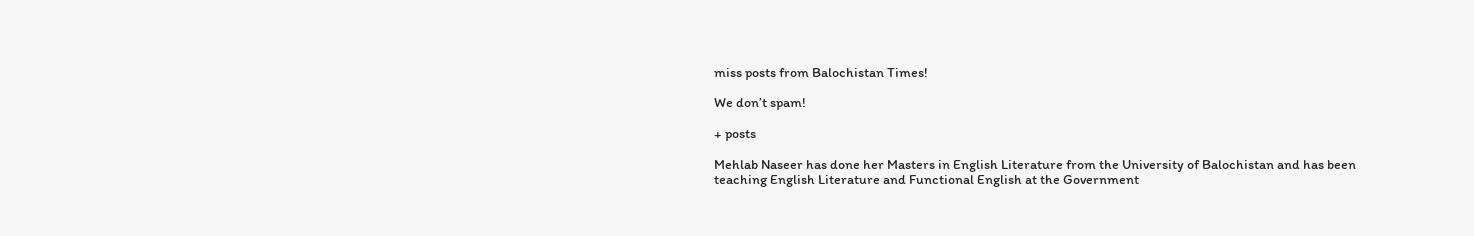miss posts from Balochistan Times!

We don’t spam!

+ posts

Mehlab Naseer has done her Masters in English Literature from the University of Balochistan and has been teaching English Literature and Functional English at the Government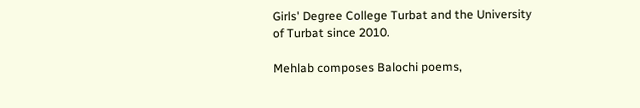Girls' Degree College Turbat and the University of Turbat since 2010.

Mehlab composes Balochi poems,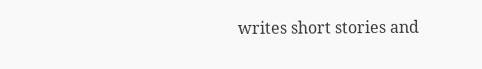writes short stories and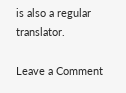is also a regular translator.

Leave a Comment